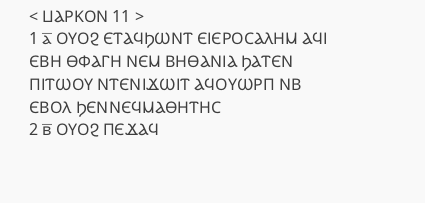< ⳘⲀⲢⲔⲞⲚ 11 >
1 ⲁ̅ ⲞⲨⲞϨ ⲈⲦⲀϤϦⲰⲚⲦ ⲈⲒⲈⲢⲞⲤⲀⲖⲎⲘ ⲀϤⲒ ⲈⲂⲎ ⲐⲪⲀⲄⲎ ⲚⲈⲘ ⲂⲎⲐⲀⲚⲒⲀ ϦⲀⲦⲈⲚ ⲠⲒⲦⲰⲞⲨ ⲚⲦⲈⲚⲒϪⲰⲒⲦ ⲀϤⲞⲨⲰⲢⲠ ⲚⲂ ⲈⲂⲞⲖ ϦⲈⲚⲚⲈϤⲘⲀⲐⲎⲦⲎⲤ
2 ⲃ̅ ⲞⲨⲞϨ ⲠⲈϪⲀϤ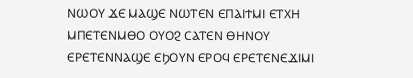ⲚⲰⲞⲨ ϪⲈ ⲘⲀϢⲈ ⲚⲰⲦⲈⲚ ⲈⲠⲀⲒϮⲘⲒ ⲈⲦⲬⲎ ⲘⲠⲈⲦⲈⲚⲘⲐⲞ ⲞⲨⲞϨ ⲤⲀⲦⲈⲚ ⲐⲎⲚⲞⲨ ⲈⲢⲈⲦⲈⲚⲚⲀϢⲈ ⲈϦⲞⲨⲚ ⲈⲢⲞϤ ⲈⲢⲈⲦⲈⲚⲈϪⲒⲘⲒ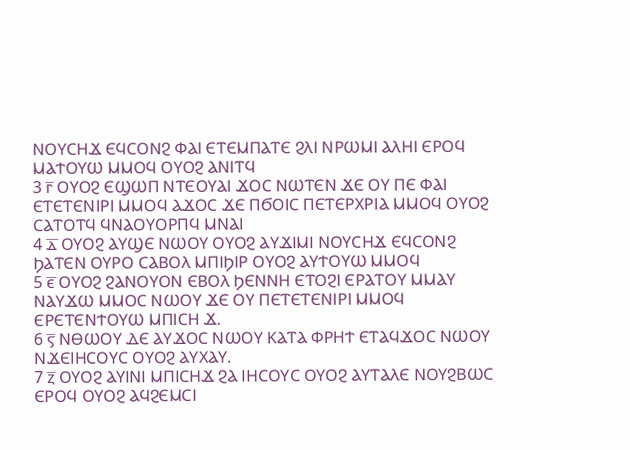ⲚⲞⲨⲤⲎϪ ⲈϤⲤⲞⲚϨ ⲪⲀⲒ ⲈⲦⲈⲘⲠⲀⲦⲈ ϨⲖⲒ ⲚⲢⲰⲘⲒ ⲀⲖⲎⲒ ⲈⲢⲞϤ ⲘⲀϮⲞⲨⲰ ⲘⲘⲞϤ ⲞⲨⲞϨ ⲀⲚⲒⲦϤ
3 ⲅ̅ ⲞⲨⲞϨ ⲈϢⲰⲠ ⲚⲦⲈⲞⲨⲀⲒ ϪⲞⲤ ⲚⲰⲦⲈⲚ ϪⲈ ⲞⲨ ⲠⲈ ⲪⲀⲒ ⲈⲦⲈⲦⲈⲚⲒⲢⲒ ⲘⲘⲞϤ ⲀϪⲞⲤ ϪⲈ ⲠϬⲞⲒⲤ ⲠⲈⲦⲈⲢⲬⲢⲒⲀ ⲘⲘⲞϤ ⲞⲨⲞϨ ⲤⲀⲦⲞⲦϤ ϤⲚⲀⲞⲨⲞⲢⲠϤ ⲘⲚⲀⲒ
4 ⲇ̅ ⲞⲨⲞϨ ⲀⲨϢⲈ ⲚⲰⲞⲨ ⲞⲨⲞϨ ⲀⲨϪⲒⲘⲒ ⲚⲞⲨⲤⲎϪ ⲈϤⲤⲞⲚϨ ϦⲀⲦⲈⲚ ⲞⲨⲢⲞ ⲤⲀⲂⲞⲖ ⲘⲠⲒϦⲒⲢ ⲞⲨⲞϨ ⲀⲨϮⲞⲨⲰ ⲘⲘⲞϤ
5 ⲉ̅ ⲞⲨⲞϨ ϨⲀⲚⲞⲨⲞⲚ ⲈⲂⲞⲖ ϦⲈⲚⲚⲎ ⲈⲦⲞϨⲒ ⲈⲢⲀⲦⲞⲨ ⲘⲘⲀⲨ ⲚⲀⲨϪⲰ ⲘⲘⲞⲤ ⲚⲰⲞⲨ ϪⲈ ⲞⲨ ⲠⲈⲦⲈⲦⲈⲚⲒⲢⲒ ⲘⲘⲞϤ ⲈⲢⲈⲦⲈⲚϮⲞⲨⲰ ⲘⲠⲒⲤⲎ Ϫ.
6 ⲋ̅ ⲚⲐⲰⲞⲨ ⲆⲈ ⲀⲨϪⲞⲤ ⲚⲰⲞⲨ ⲔⲀⲦⲀ ⲪⲢⲎϮ ⲈⲦⲀϤϪⲞⲤ ⲚⲰⲞⲨ ⲚϪⲈⲒⲎⲤⲞⲨⲤ ⲞⲨⲞϨ ⲀⲨⲬⲀⲨ.
7 ⲍ̅ ⲞⲨⲞϨ ⲀⲨⲒⲚⲒ ⲘⲠⲒⲤⲎϪ ϨⲀ ⲒⲎⲤⲞⲨⲤ ⲞⲨⲞϨ ⲀⲨⲦⲀⲖⲈ ⲚⲞⲨϨⲂⲰⲤ ⲈⲢⲞϤ ⲞⲨⲞϨ ⲀϤϨⲈⲘⲤⲒ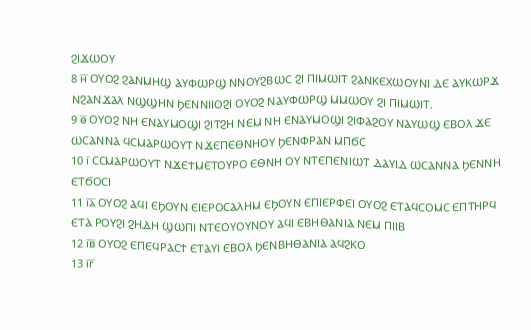ϨⲒϪⲰⲞⲨ
8 ⲏ̅ ⲞⲨⲞϨ ϨⲀⲚⲘⲎϢ ⲀⲨⲪⲰⲢϢ ⲚⲚⲞⲨϨⲂⲰⲤ ϨⲒ ⲠⲒⲘⲰⲒⲦ ϨⲀⲚⲔⲈⲬⲰⲞⲨⲚⲒ ⲆⲈ ⲀⲨⲔⲰⲢϪ ⲚϨⲀⲚϪⲀⲖ ⲚϢϢⲎⲚ ϦⲈⲚⲚⲒⲒⲞϨⲒ ⲞⲨⲞϨ ⲚⲀⲨⲪⲰⲢϢ ⲘⲘⲰⲞⲨ ϨⲒ ⲠⲒⲘⲰⲒⲦ.
9 ⲑ̅ ⲞⲨⲞϨ ⲚⲎ ⲈⲚⲀⲨⲘⲞϢⲒ ϨⲒⲦϨⲎ ⲚⲈⲘ ⲚⲎ ⲈⲚⲀⲨⲘⲞϢⲒ ϨⲒⲪⲀϨⲞⲨ ⲚⲀⲨⲰϢ ⲈⲂⲞⲖ ϪⲈ ⲰⲤⲀⲚⲚⲀ ϤⲤⲘⲀⲢⲰⲞⲨⲦ ⲚϪⲈⲠⲈⲐⲚⲎⲞⲨ ϦⲈⲚⲪⲢⲀⲚ ⲘⲠϬⲤ
10 ⲓ̅ ⲤⲤⲘⲀⲢⲰⲞⲨⲦ ⲚϪⲈϮⲘⲈⲦⲞⲨⲢⲞ ⲈⲐⲚⲎ ⲞⲨ ⲚⲦⲈⲠⲈⲚⲒⲰⲦ ⲆⲀⲨⲒⲆ ⲰⲤⲀⲚⲚⲀ ϦⲈⲚⲚⲎ ⲈⲦϬⲞⲤⲒ
11 ⲓ̅ⲁ̅ ⲞⲨⲞϨ ⲀϤⲒ ⲈϦⲞⲨⲚ ⲈⲒⲈⲢⲞⲤⲀⲖⲎⲘ ⲈϦⲞⲨⲚ ⲈⲠⲒⲈⲢⲪⲈⲒ ⲞⲨⲞϨ ⲈⲦⲀϤⲤⲞⲘⲤ ⲈⲠⲦⲎⲢϤ ⲈⲦⲀ ⲢⲞⲨϨⲒ ϨⲎⲆⲎ ϢⲰⲠⲒ ⲚⲦⲈⲞⲨⲞⲨⲚⲞⲨ ⲀϤⲒ ⲈⲂⲎⲐⲀⲚⲒⲀ ⲚⲈⲘ ⲠⲒⲒⲂ
12 ⲓ̅ⲃ̅ ⲞⲨⲞϨ ⲈⲠⲈϤⲢⲀⲤϮ ⲈⲦⲀⲨⲒ ⲈⲂⲞⲖ ϦⲈⲚⲂⲎⲐⲀⲚⲒⲀ ⲀϤϨⲔⲞ
13 ⲓ̅ⲅ̅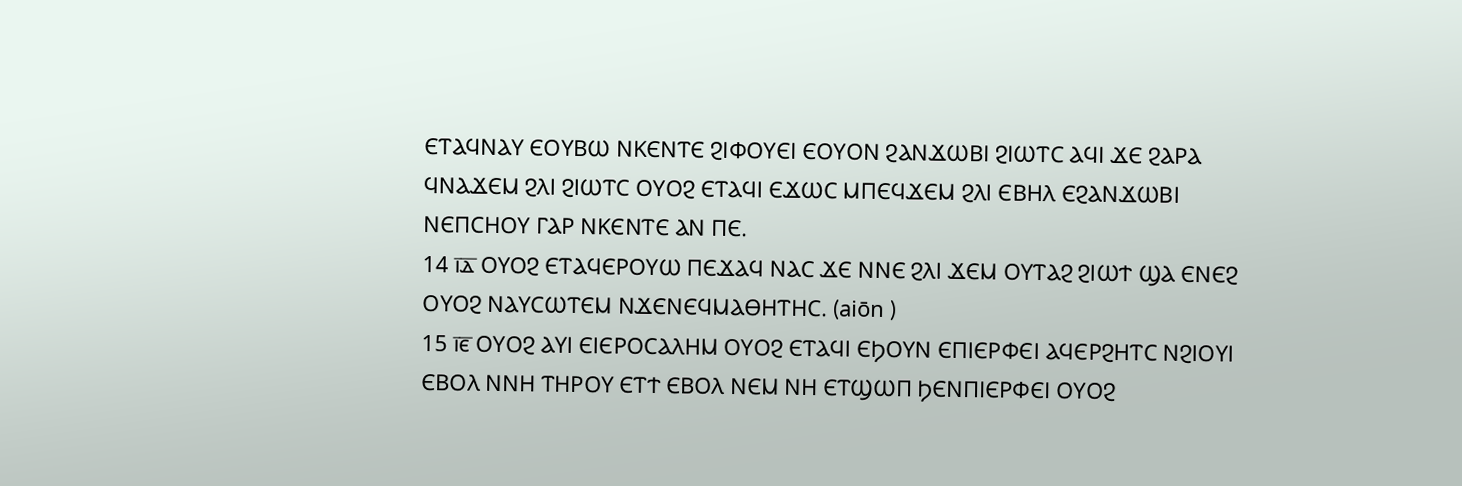ⲈⲦⲀϤⲚⲀⲨ ⲈⲞⲨⲂⲰ ⲚⲔⲈⲚⲦⲈ ϨⲒⲪⲞⲨⲈⲒ ⲈⲞⲨⲞⲚ ϨⲀⲚϪⲰⲂⲒ ϨⲒⲰⲦⲤ ⲀϤⲒ ϪⲈ ϨⲀⲢⲀ ϤⲚⲀϪⲈⲘ ϨⲖⲒ ϨⲒⲰⲦⲤ ⲞⲨⲞϨ ⲈⲦⲀϤⲒ ⲈϪⲰⲤ ⲘⲠⲈϤϪⲈⲘ ϨⲖⲒ ⲈⲂⲎⲖ ⲈϨⲀⲚϪⲰⲂⲒ ⲚⲈⲠⲤⲎⲞⲨ ⲄⲀⲢ ⲚⲔⲈⲚⲦⲈ ⲀⲚ ⲠⲈ.
14 ⲓ̅ⲇ̅ ⲞⲨⲞϨ ⲈⲦⲀϤⲈⲢⲞⲨⲰ ⲠⲈϪⲀϤ ⲚⲀⲤ ϪⲈ ⲚⲚⲈ ϨⲖⲒ ϪⲈⲘ ⲞⲨⲦⲀϨ ϨⲒⲰϮ ϢⲀ ⲈⲚⲈϨ ⲞⲨⲞϨ ⲚⲀⲨⲤⲰⲦⲈⲘ ⲚϪⲈⲚⲈϤⲘⲀⲐⲎⲦⲎⲤ. (aiōn )
15 ⲓ̅ⲉ̅ ⲞⲨⲞϨ ⲀⲨⲒ ⲈⲒⲈⲢⲞⲤⲀⲖⲎⲘ ⲞⲨⲞϨ ⲈⲦⲀϤⲒ ⲈϦⲞⲨⲚ ⲈⲠⲒⲈⲢⲪⲈⲒ ⲀϤⲈⲢϨⲎⲦⲤ ⲚϨⲒⲞⲨⲒ ⲈⲂⲞⲖ ⲚⲚⲎ ⲦⲎⲢⲞⲨ ⲈⲦϮ ⲈⲂⲞⲖ ⲚⲈⲘ ⲚⲎ ⲈⲦϢⲰⲠ ϦⲈⲚⲠⲒⲈⲢⲪⲈⲒ ⲞⲨⲞϨ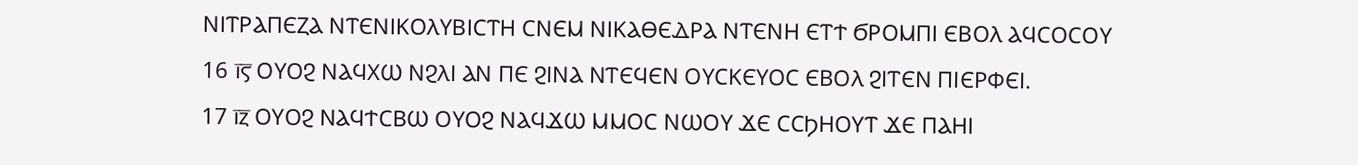ⲚⲒⲦⲢⲀⲠⲈⲌⲀ ⲚⲦⲈⲚⲒⲔⲞⲖⲨⲂⲒⲤⲦⲎ ⲤⲚⲈⲘ ⲚⲒⲔⲀⲐⲈⲆⲢⲀ ⲚⲦⲈⲚⲎ ⲈⲦϮ ϬⲢⲞⲘⲠⲒ ⲈⲂⲞⲖ ⲀϤⲤⲞⲤⲞⲨ
16 ⲓ̅ⲋ̅ ⲞⲨⲞϨ ⲚⲀϤⲬⲰ ⲚϨⲖⲒ ⲀⲚ ⲠⲈ ϨⲒⲚⲀ ⲚⲦⲈϤⲈⲚ ⲞⲨⲤⲔⲈⲨⲞⲤ ⲈⲂⲞⲖ ϨⲒⲦⲈⲚ ⲠⲒⲈⲢⲪⲈⲒ.
17 ⲓ̅ⲍ̅ ⲞⲨⲞϨ ⲚⲀϤϮⲤⲂⲰ ⲞⲨⲞϨ ⲚⲀϤϪⲰ ⲘⲘⲞⲤ ⲚⲰⲞⲨ ϪⲈ ⲤⲤϦⲎⲞⲨⲦ ϪⲈ ⲠⲀⲎⲒ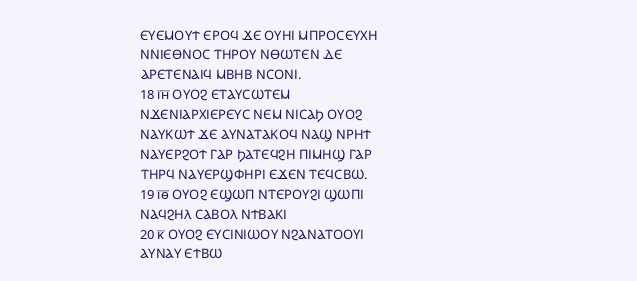ⲈⲨⲈⲘⲞⲨϮ ⲈⲢⲞϤ ϪⲈ ⲞⲨⲎⲒ ⲘⲠⲢⲞⲤⲈⲨⲬⲎ ⲚⲚⲒⲈⲐⲚⲞⲤ ⲦⲎⲢⲞⲨ ⲚⲐⲰⲦⲈⲚ ⲆⲈ ⲀⲢⲈⲦⲈⲚⲀⲒϤ ⲘⲂⲎⲂ ⲚⲤⲞⲚⲒ.
18 ⲓ̅ⲏ̅ ⲞⲨⲞϨ ⲈⲦⲀⲨⲤⲰⲦⲈⲘ ⲚϪⲈⲚⲒⲀⲢⲬⲒⲈⲢⲈⲨⲤ ⲚⲈⲘ ⲚⲒⲤⲀϦ ⲞⲨⲞϨ ⲚⲀⲨⲔⲰϮ ϪⲈ ⲀⲨⲚⲀⲦⲀⲔⲞϤ ⲚⲀϢ ⲚⲢⲎϮ ⲚⲀⲨⲈⲢϨⲞϮ ⲄⲀⲢ ϦⲀⲦⲈϤϨⲎ ⲠⲒⲘⲎϢ ⲄⲀⲢ ⲦⲎⲢϤ ⲚⲀⲨⲈⲢϢⲪⲎⲢⲒ ⲈϪⲈⲚ ⲦⲈϤⲤⲂⲰ.
19 ⲓ̅ⲑ̅ ⲞⲨⲞϨ ⲈϢⲰⲠ ⲚⲦⲈⲢⲞⲨϨⲒ ϢⲰⲠⲒ ⲚⲀϤϨⲎⲖ ⲤⲀⲂⲞⲖ ⲚϮⲂⲀⲔⲒ
20 ⲕ̅ ⲞⲨⲞϨ ⲈⲨⲤⲒⲚⲒⲰⲞⲨ ⲚϨⲀⲚⲀⲦⲞⲞⲨⲒ ⲀⲨⲚⲀⲨ ⲈϮⲂⲰ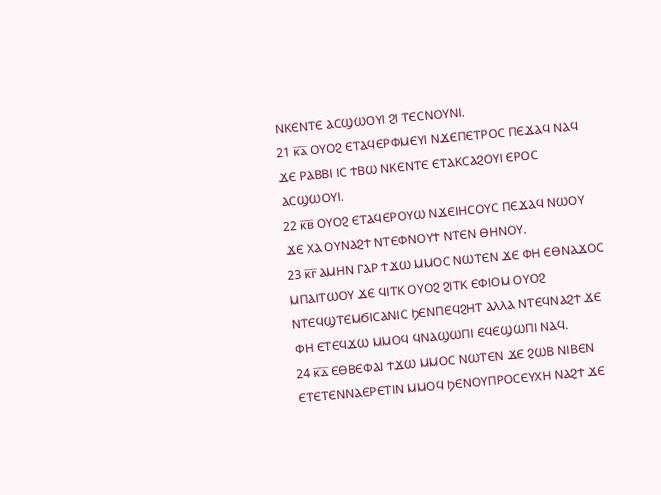ⲚⲔⲈⲚⲦⲈ ⲀⲤϢⲰⲞⲨⲒ ϨⲒ ⲦⲈⲤⲚⲞⲨⲚⲒ.
21 ⲕ̅ⲁ̅ ⲞⲨⲞϨ ⲈⲦⲀϤⲈⲢⲪⲘⲈⲨⲒ ⲚϪⲈⲠⲈⲦⲢⲞⲤ ⲠⲈϪⲀϤ ⲚⲀϤ ϪⲈ ⲢⲀⲂⲂⲒ ⲒⲤ ϮⲂⲰ ⲚⲔⲈⲚⲦⲈ ⲈⲦⲀⲔⲤⲀϨⲞⲨⲒ ⲈⲢⲞⲤ ⲀⲤϢⲰⲞⲨⲒ.
22 ⲕ̅ⲃ̅ ⲞⲨⲞϨ ⲈⲦⲀϤⲈⲢⲞⲨⲰ ⲚϪⲈⲒⲎⲤⲞⲨⲤ ⲠⲈϪⲀϤ ⲚⲰⲞⲨ ϪⲈ ⲬⲀ ⲞⲨⲚⲀϨϮ ⲚⲦⲈⲪⲚⲞⲨϮ ⲚⲦⲈⲚ ⲐⲎⲚⲞⲨ.
23 ⲕ̅ⲅ̅ ⲀⲘⲎⲚ ⲄⲀⲢ ϮϪⲰ ⲘⲘⲞⲤ ⲚⲰⲦⲈⲚ ϪⲈ ⲪⲎ ⲈⲐⲚⲀϪⲞⲤ ⲘⲠⲀⲒⲦⲰⲞⲨ ϪⲈ ϤⲒⲦⲔ ⲞⲨⲞϨ ϨⲒⲦⲔ ⲈⲪⲒⲞⲘ ⲞⲨⲞϨ ⲚⲦⲈϤϢⲦⲈⲘϬⲒⲤⲀⲚⲒⲤ ϦⲈⲚⲠⲈϤϨⲎⲦ ⲀⲖⲖⲀ ⲚⲦⲈϤⲚⲀϨϮ ϪⲈ ⲪⲎ ⲈⲦⲈϤϪⲰ ⲘⲘⲞϤ ϤⲚⲀϢⲰⲠⲒ ⲈϤⲈϢⲰⲠⲒ ⲚⲀϤ.
24 ⲕ̅ⲇ̅ ⲈⲐⲂⲈⲪⲀⲒ ϮϪⲰ ⲘⲘⲞⲤ ⲚⲰⲦⲈⲚ ϪⲈ ϨⲰⲂ ⲚⲒⲂⲈⲚ ⲈⲦⲈⲦⲈⲚⲚⲀⲈⲢⲈⲦⲒⲚ ⲘⲘⲞϤ ϦⲈⲚⲞⲨⲠⲢⲞⲤⲈⲨⲬⲎ ⲚⲀϨϮ ϪⲈ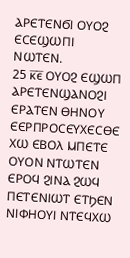ⲀⲢⲈⲦⲈⲚϬⲒ ⲞⲨⲞϨ ⲈⲤⲈϢⲰⲠⲒ ⲚⲰⲦⲈⲚ.
25 ⲕ̅ⲉ̅ ⲞⲨⲞϨ ⲈϢⲰⲠ ⲀⲢⲈⲦⲈⲚϢⲀⲚⲞϨⲒ ⲈⲢⲀⲦⲈⲚ ⲐⲎⲚⲞⲨ ⲈⲈⲢⲠⲢⲞⲤⲈⲨⲬⲈⲤⲐⲈ ⲬⲰ ⲈⲂⲞⲖ ⲘⲠⲈⲦⲈ ⲞⲨⲞⲚ ⲚⲦⲰⲦⲈⲚ ⲈⲢⲞϤ ϨⲒⲚⲀ ϨⲰϤ ⲠⲈⲦⲈⲚⲒⲰⲦ ⲈⲦϦⲈⲚ ⲚⲒⲪⲎⲞⲨⲒ ⲚⲦⲈϤⲬⲰ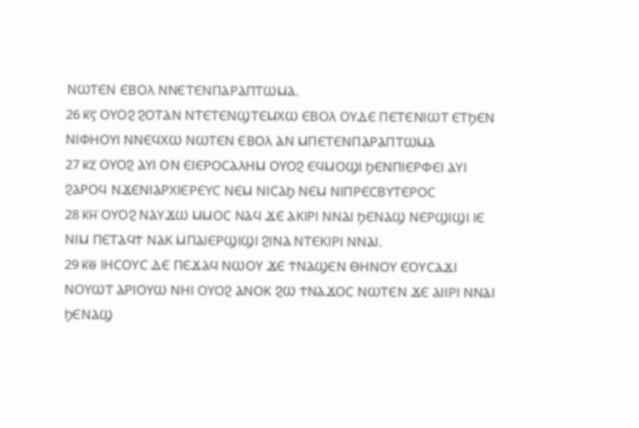ⲚⲰⲦⲈⲚ ⲈⲂⲞⲖ ⲚⲚⲈⲦⲈⲚⲠⲀⲢⲀⲠⲦⲰⲘⲀ.
26 ⲕ̅ⲋ̅ ⲞⲨⲞϨ ϨⲞⲦⲀⲚ ⲚⲦⲈⲦⲈⲚϢⲦⲈⲘⲬⲰ ⲈⲂⲞⲖ ⲞⲨⲆⲈ ⲠⲈⲦⲈⲚⲒⲰⲦ ⲈⲦϦⲈⲚ ⲚⲒⲪⲎⲞⲨⲒ ⲚⲚⲈϤⲬⲰ ⲚⲰⲦⲈⲚ ⲈⲂⲞⲖ ⲀⲚ ⲘⲠⲈⲦⲈⲚⲠⲀⲢⲀⲠⲦⲰⲘⲀ
27 ⲕ̅ⲍ̅ ⲞⲨⲞϨ ⲀⲨⲒ ⲞⲚ ⲈⲒⲈⲢⲞⲤⲀⲖⲎⲘ ⲞⲨⲞϨ ⲈϤⲘⲞϢⲒ ϦⲈⲚⲠⲒⲈⲢⲪⲈⲒ ⲀⲨⲒ ϨⲀⲢⲞϤ ⲚϪⲈⲚⲒⲀⲢⲬⲒⲈⲢⲈⲨⲤ ⲚⲈⲘ ⲚⲒⲤⲀϦ ⲚⲈⲘ ⲚⲒⲠⲢⲈⲤⲂⲨⲦⲈⲢⲞⲤ
28 ⲕ̅ⲏ̅ ⲞⲨⲞϨ ⲚⲀⲨϪⲰ ⲘⲘⲞⲤ ⲚⲀϤ ϪⲈ ⲀⲔⲒⲢⲒ ⲚⲚⲀⲒ ϦⲈⲚⲀϢ ⲚⲈⲢϢⲒϢⲒ ⲒⲈ ⲚⲒⲘ ⲠⲈⲦⲀϤϮ ⲚⲀⲔ ⲘⲠⲀⲒⲈⲢϢⲒϢⲒ ϨⲒⲚⲀ ⲚⲦⲈⲔⲒⲢⲒ ⲚⲚⲀⲒ.
29 ⲕ̅ⲑ̅ ⲒⲎⲤⲞⲨⲤ ⲆⲈ ⲠⲈϪⲀϤ ⲚⲰⲞⲨ ϪⲈ ϮⲚⲀϢⲈⲚ ⲐⲎⲚⲞⲨ ⲈⲞⲨⲤⲀϪⲒ ⲚⲞⲨⲰⲦ ⲀⲢⲒⲞⲨⲰ ⲚⲎⲒ ⲞⲨⲞϨ ⲀⲚⲞⲔ ϨⲰ ϮⲚⲀϪⲞⲤ ⲚⲰⲦⲈⲚ ϪⲈ ⲀⲒⲒⲢⲒ ⲚⲚⲀⲒ ϦⲈⲚⲀϢ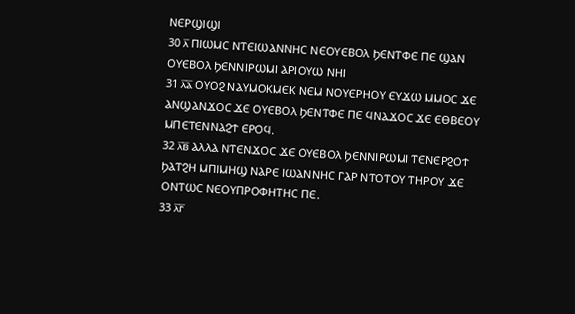ⲚⲈⲢϢⲒϢⲒ
30 ⲗ̅ ⲠⲒⲰⲘⲤ ⲚⲦⲈⲒⲰⲀⲚⲚⲎⲤ ⲚⲈⲞⲨⲈⲂⲞⲖ ϦⲈⲚⲦⲪⲈ ⲠⲈ ϢⲀⲚ ⲞⲨⲈⲂⲞⲖ ϦⲈⲚⲚⲒⲢⲰⲘⲒ ⲀⲢⲒⲞⲨⲰ ⲚⲎⲒ
31 ⲗ̅ⲁ̅ ⲞⲨⲞϨ ⲚⲀⲨⲘⲞⲔⲘⲈⲔ ⲚⲈⲘ ⲚⲞⲨⲈⲢⲎⲞⲨ ⲈⲨϪⲰ ⲘⲘⲞⲤ ϪⲈ ⲀⲚϢⲀⲚϪⲞⲤ ϪⲈ ⲞⲨⲈⲂⲞⲖ ϦⲈⲚⲦⲪⲈ ⲠⲈ ϤⲚⲀϪⲞⲤ ϪⲈ ⲈⲐⲂⲈⲞⲨ ⲘⲠⲈⲦⲈⲚⲚⲀϨϮ ⲈⲢⲞϤ.
32 ⲗ̅ⲃ̅ ⲀⲖⲖⲀ ⲚⲦⲈⲚϪⲞⲤ ϪⲈ ⲞⲨⲈⲂⲞⲖ ϦⲈⲚⲚⲒⲢⲰⲘⲒ ⲦⲈⲚⲈⲢϨⲞϮ ϦⲀⲦϨⲎ ⲘⲠⲒⲘⲎϢ ⲚⲀⲢⲈ ⲒⲰⲀⲚⲚⲎⲤ ⲄⲀⲢ ⲚⲦⲞⲦⲞⲨ ⲦⲎⲢⲞⲨ ϪⲈ ⲞⲚⲦⲰⲤ ⲚⲈⲞⲨⲠⲢⲞⲪⲎⲦⲎⲤ ⲠⲈ.
33 ⲗ̅ⲅ̅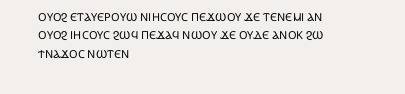ⲞⲨⲞϨ ⲈⲦⲀⲨⲈⲢⲞⲨⲰ ⲚⲒⲎⲤⲞⲨⲤ ⲠⲈϪⲰⲞⲨ ϪⲈ ⲦⲈⲚⲈⲘⲒ ⲀⲚ ⲞⲨⲞϨ ⲒⲎⲤⲞⲨⲤ ϨⲰϤ ⲠⲈϪⲀϤ ⲚⲰⲞⲨ ϪⲈ ⲞⲨⲆⲈ ⲀⲚⲞⲔ ϨⲰ ϮⲚⲀϪⲞⲤ ⲚⲰⲦⲈⲚ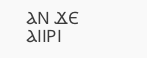ⲀⲚ ϪⲈ ⲀⲒⲒⲢⲒ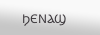ϦⲈⲚⲀϢ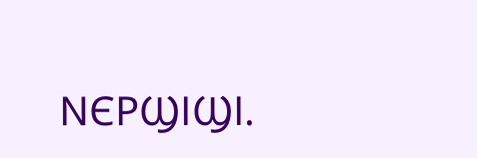ⲚⲈⲢϢⲒϢⲒ.